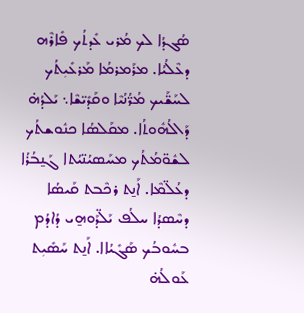ܣܳܓܕܳܐ ܠܟ ܡܳܪܝ ܥܺܕܬܳܟ ܦܺܐܪܶܗ ܕܥܶܠܳܝܳܐ. ܡܪܰܡܪܡܳܐ ܡܰܪܥܺܝܼܬܳܟ ܠܚܰܫ̈ܰܝܟ ܡܳܪ̈ܳܢܳܝܶܐ ܘܩܰܕܺܝ̈ܫܶܐ܆ ܝܰܠܕܳܗ̇ ܕܰܐܠܳܗܽܘܬܳܐ. ܡܩܰܠܣܳܐ ܟܢܽܘܫܬܳܟ ܠܫܽܘ̈ܡܳܬܳܟ ܡܚܰܣܝܳܢ̈ܝܳܬܐ ܓܰܢ̱ܒܳܪܳܐ ܕܥܳܠ̈ܡܶܐ. ܐܰܢ̱ܬ ܪܟܶܒܬ ܩܰܝܣܳܐ ܕܚܶܣܕܳܐ ܚܠܳܦ ܝܰܠ̈ܕܰܘܗ̱ܝ ܕܳܐܕܳܡ ܒܚܽܘܒܳܟ ܣܰܓܺܝܳܐܐ. ܐܰܢ̱ܬ ܚܰܣܺܝܼܬ ܥܰܘܠܳܗ̇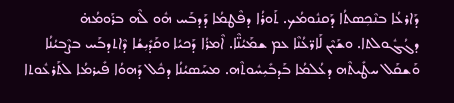ܕܰܐܪܥܳܐ ܒܢܶܟܼܣܬܳܐ ܕܰܩܢܽܘܡܳܟ. ܬܰܘܪܳܐ ܕܦܶܛܡܳܐ ܕܰܕܒܰܚ ܗܽܘ ܠܶܗ ܒܪܰܘܡܳܗ̇ ܕܓܳܓܽܘܠܬܐ. ܘܫܰܝܶܢ ܠܰܐܪ̈ܥܳܢܶܐ ܥܡ ܫܡܰܝܳܢ̈ܶܐ. ܐܶܡܪܳܐ ܕܰܟܝܳܐ ܘܩܰܕܺܝܼܫܳܐ ܕܶܐܬܕܒܰܚ ܒܨܶܒܝܳܢܳܐ ܘܰܫܩܰܠ ܚܛܺܝܬܶܗ ܕܥܳܠܡܳܐ ܒܰܕܒܺܝܼܚܽܘܬܶܗ. ܡܚܰܣܝܳܢܳܐ ܕܟܽܠ ܕܰܗܘܳܐ ܦܺܝܪܡܳܐ ܠܬܰܪܥܽܘܬܐ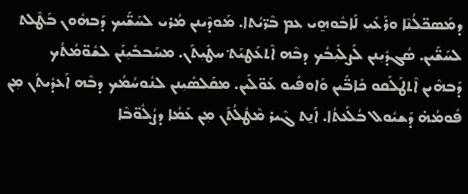ܕܡܰܣܟ̈ܠܳܢܶܐ ܘܪܰܥܺܝܼ ܠܰܐܒܽܘܗ̱ܝ ܥܡ ܒܶܪ̈ܝܳܬܐ. ܡܰܘܕܶܝܢܢ ܡܳܪܝ ܠܚܰܫ̈ܰܝܟ ܕܰܒܗܽܘܢ ܒܰܛܶܠܬ ܠܚܰܫ̈ܰܝܢ. ܣܳܓܕܺܝܼܢܢ ܠܰܨܠܺܝܼܒܳܟ ܕܒܶܗ ܐܶܬܥܰܛܝܰܬ݀ ܚܛܺܝܼܬܰܢ. ܡܚܰܒܒܺܝܼܢܰܢ ܠܫܽܘ̈ܡܳܬܳܟ ܕܰܒܗܶܝܢ ܐܶܬܛܰܠܰܩܘ ܟܺܐܒ̈ܰܝܢ ܘܰܐܘܦܺܝܘ ܥܰܘ̈ܠܰܝܢ. ܡܩܰܠܣܺܝܼܢܢ ܠܢܽܘܚܳܡܳܟ ܕܒܶܗ ܐܰܥܕܺܝܬܳܢ ܡܼܢ ܦܽܘܡܳܗ̇ ܕܰܫܝܽܘܠ ܒܳܠܰܥܬܳܐ. ܐܰܢ̱ܬ ܓܶܝܪ ܡܶܛܽܠܳܬܰܢ ܡܼܢ ܥܰܡܳܐ ܕܨܳܠܽܘ̈ܒܶܐ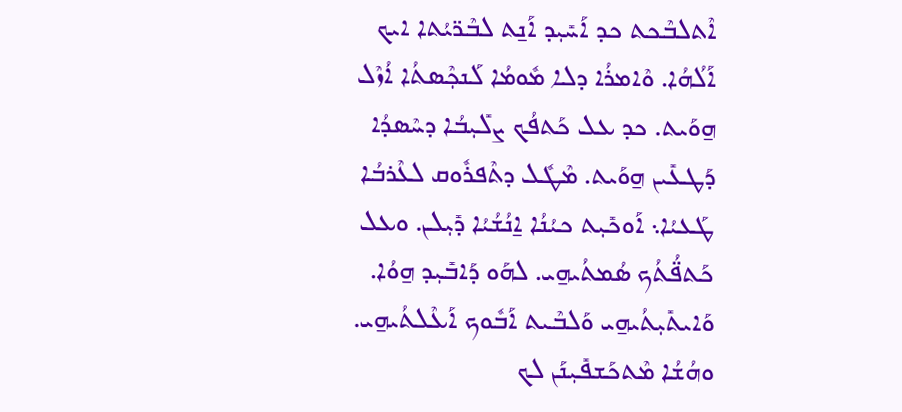ܐܶܬܠܒܶܟܬ ܟܕ ܐܰܚܺܝܼܕ ܐܰܢ̱ܬ ܠܒܶܪ̈ܝܳܬܐ ܐܝܟ ܐܰܠܳܗܳܐ. ܘܶܐܡܪܳܐ ܕܠܐ ܡܽܘܡܳܐ ܠܰܢܟܼܶܣܬܳܐ ܐܳܙܶܠ ܗ̱ܘܰܝܬ. ܟܕ ܥܠ ܟܰܬܦܳܟ ܨܠܺܝܼܒܳܐ ܕܚܶܣܕܳܐ ܕܰܛܥܺܝܢ ܗ̱ܘܰܝܬ. ܡܶܛܽܠ ܕܬܶܦܪܽܘܩ ܠܥܶܪܒܳܐ ܛܰܥܝܳܐ܆ ܐܰܘܟܺܝܼܬ ܟܝܳܢܳܐ ܐ̱ܢܳܫܳܝܳܐ ܕܺܝܼܠܢ. ܘܥܠ ܟܰܬܦ̈ܳܬܳܟ ܣܳܡܬܳܝܗ̱ܝ. ܠܗܰܘ ܕܰܐܒܺܝܼܕ ܗ̱ܘܳܐ. ܘܰܐܝܬܺܝܼܬܳܝܗ̱ܝ ܘܰܠܒܶܝܬ ܐܰܒܽܘܟ ܐܰܥܶܠܬܳܝܗ̱ܝ. ܘܗܳܫܳܐ ܡܶܬܟܰܫܦܺܝܼܢܰܢ ܠܟ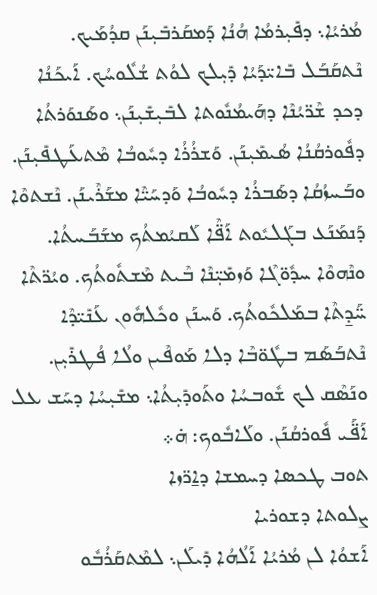ܡܳܪܝܳܐ܆ ܕܦܺܝܼܪܡܳܐ ܗܳܢܳܐ ܕܰܡܩܰܪܒܺܝܼܢܰܢ ܩܕܳܡܰܝܟ. ܢܶܬܩܰܒܰܠ ܒܺܐܝ̈ܕܰܝܳܐ ܕܺܝܼܠܟ ܠܘܳܬ ܫܳܠܽܘܚܳܟ. ܐܰܝܟܰܢܳܐ ܕܟܕ ܫܶܪ̈ܝܳܢܶܐ ܕܗܰܝܡܳܢܽܘܬܐ ܠܒܺܝܼܫܺܝܼܢܰܢ܆ ܘܣܰܢܘܰܪܬܳܐ ܕܦܽܘܪܩܳܢܳܐ ܣܳܝܡܺܝܼܢܰܢ. ܘܰܫܪܳܪܳܐ ܕܚܽܘܒܳܐ ܡܶܬܥܰܛܦܺܝܼܢܰܢ. ܘܒܰܚܙܳܩܳܐ ܕܣܰܒܪܳܐ ܕܚܽܘܒܳܐ ܘܰܕܚܰܝ̈ܶܐ ܡܫܰܪܶܝܢܰܢ. ܢܶܫܬܘܶܐ ܕܰܢܡܰܢܰܥ ܒܓܰܠܝܽܘܬ ܐܰܦ̈ܶܐ ܠܰܩܝܳܡܬܳܟ ܡܫܰܒܰܚܬܳܐ. ܘܢܶܗܘܶܐ ܚܕܽܘ̈ܓܶܐ ܘܰܙܡܺܝܼ̈ܢܶܐ ܒܶܝܬ ܡܶܫܬܽܘܬܳܟ. ܘܝܳܪ̈ܬܶܐ ܚ̈ܰܕ̱ܬܶܐ ܒܡܰܠܟܽܘܬܳܟ. ܘܰܚܢܰܢ ܘܟܽܠܗܽܘܢ ܥܰܢܺܝ̈ܕܶܐ ܢܶܬܒܰܣܰܡ ܒܛܽܘ̈ܒܶܐ ܕܠܐ ܡܰܘܦܶܝܢ ܘܠܳܐ ܦܳܛܪܺܝܼܢ. ܘܢܰܣܶܩ ܠܟ ܫܽܘܒܚܳܐ ܘܬܰܘܕܺܝܼܬܳܐ܆ ܡܫܺܝܼܚܳܐ ܕܚܰܫ ܥܠ ܐܰܦ̈ܰܝ ܦܽܘܪܩܳܢܰܢ. ܘܠܰܐܒܽܘܟ: ܗ̇܀
ܬܘܒ ܛܟܣܐ ܕܚܡܫܐ ܕܐ̱ܪ̈ܙܐ
ܨܠܘܬܐ ܕܫܘܪܝܐ
ܐܰܫܘܳܐ ܠܢ ܡܳܪܝܳܐ ܐܰܠܳܗܳܐ ܕܺܝܠܰܢ܆ ܠܡܶܬܩܰܪܳܒܽܘ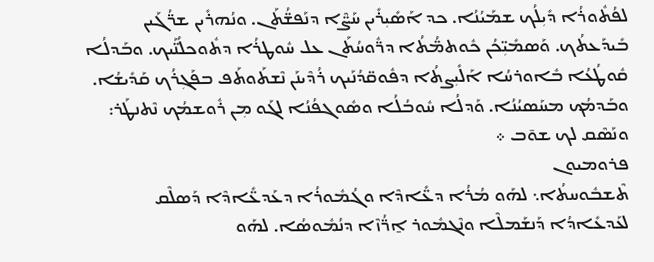ܠܦܳܬܽܘܪܳܐ ܕܺܝܼܠܳܟ ܫܡܰܝܳܢܳܐ. ܟܕ ܐܰܣܺܝܼܪܺܝܢ ܚܰܨ̈ܶܐ ܕܢܰܦܫ̈ܳܬܰܢ. ܘܢܳܗܪܺܝܢ ܫܪ̈ܳܓܰܝܢ ܒܺܝܕܰܥܬܳܟ. ܘܰܣܡܺܝܼ̈ܟܳܢ ܟܽܘܬܡ̈ܳܬܳܐ ܕܪ̈ܽܘܚܳܬܰܢ ܥܠ ܚܽܘܛܪܳܐ ܕܬܽܘܟܠܳܢ̈ܰܝܟ. ܘܒܰܕܠܳܐ ܩܽܘܛܳܥܳܐ ܒܽܐܘܪܚܳܐ ܐܰܠܺܝܼܨܬܳܐ ܕܦܽܘܩ̈ܕܳܢܰܝܟ ܪܳܕܶܝܢܰܢ ܢܶܫܬܰܘܬܰܦ ܒܦܰܓܼܪܳܟ ܩܰܕܺܝܫܳܐ. ܘܒܰܕܡܳܟ ܡܚܰܣܝܳܢܳܐ. ܘܰܕܠܳܐ ܚܽܘܒܳܠܳܐ ܘܣܽܘܓܦܳܢܳܐ ܠܓܰܘ ܡܼܢ ܪܽܘܫܡܳܟ ܢܶܬܢܛܰܪ: ܘܢܰܣܶܩ ܠܟ ܫܘ̄ܒ ܀
ܦܪܘܡܝܘܢ
ܬܶܫܒܽܘܚܬܳܐ܆ ܠܗܰܘ ܡܳܪܳܐ ܕܥ̈ܺܐܕܶܐ ܘܓܳܡܽܘܪܳܐ ܕܥܰܕܥ̈ܺܐܕܶܐ ܕܰܣܠܶܩ ܠܥܰܕܥܺܐܕܳܐ ܕܰܢܫܰܡܠܶܐ ܘܢܶܓܡܽܘܪ ܐ̱ܪ̈ܳܙܶܐ ܕܢܳܡܽܘܣܳܐ. ܠܗܰܘ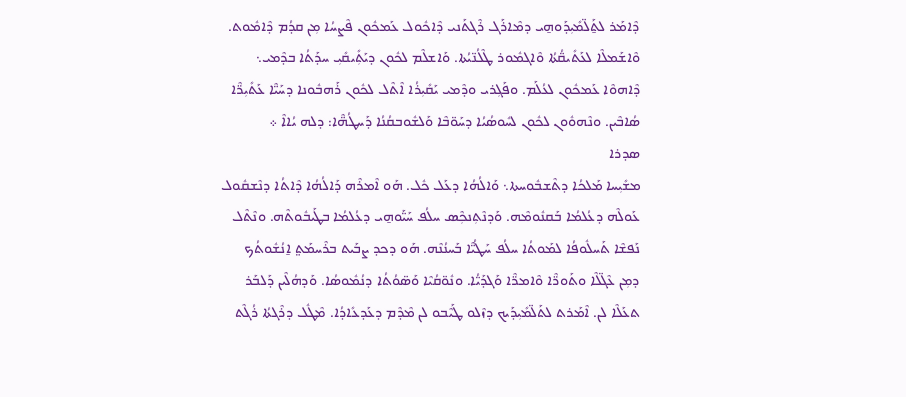ܕܶܐܡܰܪ ܠܬ̱ܰܠ̈ܡܺܝܼܕܰܘܗ̱ܝ ܕܡܶܐܪܰܓ ܪܶܓܬܰܢܝ ܕܶܐܟܽܘܠ ܥܰܡܟܽܘܢ ܦܶܨܚܳܐ ܡܼܢ ܩܕܳܡ ܕܶܐܡܽܘܬ. ܘܶܐܫܰܡܠܶܐ ܠܥܰܬܺܝܩ̈ܳܬܳܐ ܘܶܐܓܡܽܘܪ ܛܶܠܳܢ̈ܝܳܬܐ. ܘܰܐܫܠܶܡ ܠܟܽܘܢ ܕܝܰܬܼܺܝܩܺܝܼ ܚܕܰܬܳܐ ܒܕܶܡܝ܆ ܕܶܐܗܘܶܐ ܥܰܡܟܽܘܢ ܠܥܳܠܰܡ. ܘܦܰܓܼܪܝ ܘܕܶܡܝ ܝܰܩܺܝܼܪܳܐ ܐܶܬܶܠ ܠܟܽܘܢ ܪܰܗܒܽܘܢܐ ܕܚܰܝ̈ܶܐ ܥܰܬܺܝܼܪ̈ܶܐ ܣܳܐܒܶܝܢ. ܘܢܶܗܘܽܘܢ ܠܟܽܘܢ ܠܚܽܘܣܳܝܳܐ ܕܚܰܘ̈ܒܶܐ ܘܰܠܫܽܘܒܩܳܢܳܐ ܕܰܚܛܳܗ̈ܶܐ: ܕܠܗ ܝܳܐܐܶ ܀
ܣܕܪܐ
ܡܫܺܝܼܚܐ ܡܰܠܟܳܐ ܕܬܶܫܒܽܘܚܬܐ܆ ܘܰܐܠܳܗܳܐ ܕܥܰܠ ܟܽܠ. ܗܰܘ ܐܶܡܪܶܗ ܕܰܐܠܳܗܳܐ ܕܶܐܬܳܐ ܕܢܶܫܩܽܘܠ ܥܰܘܠܶܗ ܕܥܳܠܡܳܐ ܒܰܩܢܽܘܡܶܗ. ܘܰܕܢܶܬܼܢܟܼܶܣ ܚܠܳܦ ܚܰܝ̈ܰܘܗ̱ܝ ܕܥܳܠܡܳܐ ܒܛܰܝܒܽܘܬܶܗ. ܘܢܶܬܶܠ ܢܰܦܫܶܐ ܬܰܚܠܽܘܦܳܐ ܠܡܰܘܬܳܐ ܚܠܳܦ ܚܰܛܳܝ̈ܶܐ ܒܰܚܢܳܢܶܗ. ܗܰܘ ܕܟܕ ܨܒܰܝܬ ܒܪܶܚܡܰܬ݀ ܐ̱ܢܳܫܽܘܬܳܟ ܕܡܼܢ ܥܶܓ̈ܠܶܐ ܘܬܰܘܪ̈ܶܐ ܘܶܐܡܪ̈ܶܐ ܘܰܓܕܰܝ̈ܳܐ. ܘܢܽܘ̈ܩܳܝܶܐ ܘܰܣ̈ܘܳܬܳܐ ܕܢܳܡܽܘܣܳܐ. ܘܰܕܗܳܠܶܝܢ ܕܰܠܒܰܪ ܬܥܰܠܶܐ ܠܢ. ܐܶܡܰܪܬ ܠܬܰܠ̈ܡܺܝܼܕܰܝܟ ܕܙܶܠܘ ܛܰܝܶܒܘ ܠܢ ܡܶܕܶܡ ܕܥܰܕܥܺܐܕܳܐ. ܡܶܛܽܠ ܕܪܶܓܬܳܐ ܪܳܓܶܬ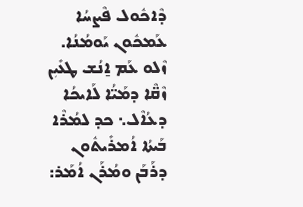ܕܶܐܟܽܘܠ ܦܶܨܚܳܐ ܥܰܡܟܽܘܢ ܝܰܘܡܳܢܳܐ. ܙܶܠܘ ܥܰܡ ܐ̱ܢܳܫ ܛܥܺܝܼܢ ܙܶܩ̈ܶܐ ܕܡܰܝ̈ܳܐ ܠܰܐܝܟܳܐ ܕܥܳܐܶܠ܆ ܟܕ ܠܡܳܪܶܐ ܒܰܝܬܳܐ ܐܳܡܪܺܝܬܽܘܢ ܕܪܰܒܰܢ ܘܡܳܪܰܢ ܐܳܡܰܪ: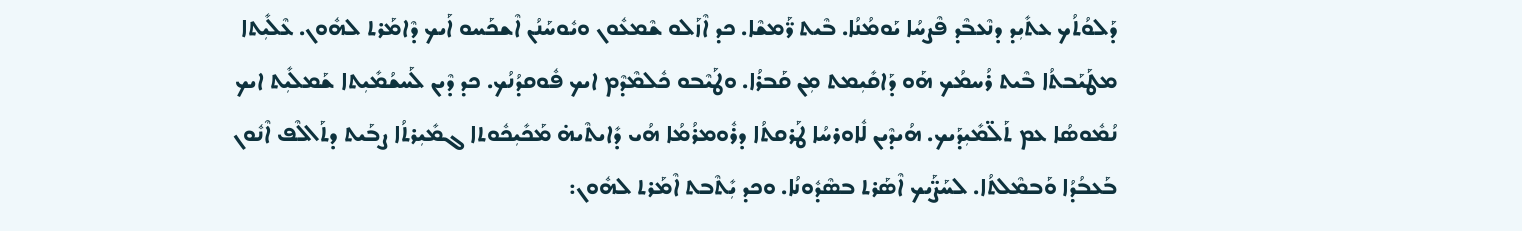ܕܰܠܘܳܬܳܟ ܥܬܺܝܼܕ ܕܢܶܥܒܶܕ ܦܶܨܚܳܐ ܝܰܘܡܳܢܳܐ. ܒܶܝܬ ܪ̈ܰܡܫܶܐ. ܟܕ ܐܶܙܰܠܘ ܫܶܡܥܽܘܢ ܘܝܽܘܚܰܢܳܢ ܐܶܫܟܰܚܘ ܐܰܝܟ ܕܶܐܡܰܪܬ ܠܗܽܘܢ. ܥܶܠܺܝܼܬܐ ܡܛܰܝܰܒܬܳܐ ܒܶܝܬ ܪܳܚܡܳܟ ܗܰܘ ܕܰܐܩܺܝܼܡܬ ܡܼܢ ܩܰܒܪܳܐ. ܘܛܰܝܶܒܘ ܟܽܠܡܶܕܶܡ ܐܝܟ ܦܽܘܩܕܳܢܳܟ. ܟܕ ܕܶܝܢ ܠܰܚܫܳܡܺܝܼܬܐ ܫܰܡܠܺܝܼܬ ܐܝܟ ܢܳܡܽܘܣܳܐ ܥܡ ܬܰܠ̈ܡܺܝܼܕܰܝܟ. ܗܳܝܕܶܝܢ ܠܽܐܘܪܚܳܐ ܛܰܪܩܬܳܐ ܕܪܽܘܡܪܳܡܳܐ ܗܳܝ ܕܺܐܝܬܶܝܗ̇ ܡܰܟܺܝܼܟܽܘܬܐ ܓܡܺܝܼܪܬܳܐ ܨܒܰܝܬ ܕܬܰܐܠܶܦ ܐܶܢܽܘܢ ܒܰܥܒܳܕܳܐ ܘܰܒܡܶܠܬܳܐ. ܠܚܰܨ̈ܰܝܟ ܐܶܣܰܪܬ ܒܣܶܕܽܘܢܳܐ. ܘܟܕ ܝܼܺܬܶܒܬ ܐܶܡܰܪܬ ܠܗܽܘܢ: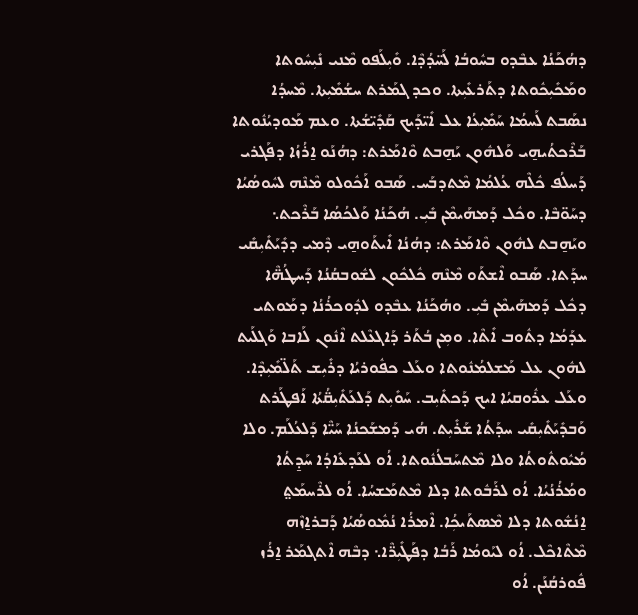ܕܗܳܟܰܢܳܐ ܥܒܶܕܘ ܒܚܽܘܒܳܐ ܠܰܚ̈ܕܳܕܶܐ. ܘܺܝܼܠܰܦܘ ܡܶܢܝ ܢܺܝܼܚܽܘܬܐ ܘܡܰܟܺܝܼܟܽܘܬܐ ܕܬܰܪܥܺܝܼܬܐ. ܘܟܕ ܓܡܰܪܬ ܚܫܳܡܺܝܼܬܐ. ܡܶܚܕܳܐ ܢܣܰܒܬ ܠܰܚܡܳܐ ܚܰܡܺܝܼܥܳܐ ܥܠ ܐܺܝ̈ܕܰܝܟ ܩܰܕܺܝ̈ܫܳܬܐ. ܘܥܡ ܡܰܘܕܝܳܢܽܘܬܐ ܒܰܪܶܟܬܳܝܗ̱ܝ ܘܰܠܗܽܘܢ ܝܰܗ̱ܒܬ ܘܶܐܡܰܪܬ: ܕܗܳܢܰܘ ܐ̱ܪܳܙܳܐ ܕܦܰܓܪܝ ܕܰܚܠܳܦ ܟܽܠܶܗ ܥܳܠܡܳܐ ܡܶܬܕܒܰܚ. ܣܰܒܘ ܐܰܟܽܘܠܘ ܡܶܢܶܗ ܠܚܽܘܣܳܝܳܐ ܕܚܰܘ̈ܒܶܐ. ܘܟܽܠ ܕܰܡܗܰܝܡܶܢ ܒܺܝܼ. ܗܳܟܰܢܳܐ ܘܰܠܟܳܣܳܐ ܒܰܪܶܟܬ܆ ܘܝܰܗ̱ܒܬ ܠܗܽܘܢ ܘܶܐܡܰܪܬ: ܕܗܳܢܳܐ ܐܺܝܬܰܘܗ̱ܝ ܕܶܡܝ ܕܕܺܝܰܬܺܝܼܩܺܝ ܚܕܰܬܐ. ܣܰܒܘ ܐܶܫܬܰܘ ܡܶܢܶܗ ܟܽܠܟܽܘܢ ܠܫܽܘܒܩܳܢܳܐ ܕܰܚܛܳܗ̈ܶܐ ܕܟܽܠ ܕܰܡܗܰܝܡܶܢ ܒܺܝܼ. ܘܗܳܟܰܢܳܐ ܥܒܶܕܘ ܠܕܽܘܟܪܳܢܳܐ ܕܡܰܘܬܝ ܥܕܰܡܳܐ ܕܬܽܘܒ ܐܺܬܶܐ. ܘܡܼܢ ܒܳܬܰܪ ܕܰܐܓܥܶܠܬ ܐܶܢܽܘܢ ܠܰܐܒܐ ܘܰܓܠܰܝܬ ܠܗܽܘܢ ܥܠ ܡܰܫܠܡܳܢܽܘܬܐ ܘܥܰܠ ܟܦܽܘܪܝܳܐ ܕܪܺܝܼܫ ܬܰܠ̈ܡܺܝܼܕܶܐ. ܘܥܰܠ ܥܪܽܘܩܝܳܐ ܐܝܟ ܕܰܟܬܺܝܼܒ. ܚܰܘܺܝܼܬ ܕܰܠܥܰܬܺܝܼܩ̈ܳܬܳܐ ܐܰܦܛܰܪܬ ܘܰܒܕܺܝܰܬܺܝܼܩܺܝ ܚܕܰܬܳܐ ܫܰܪܺܝܼܬ. ܗܳܝ ܕܰܡܫܰܟܢܳܐ ܚܰܝ̈ܶܐ ܕܰܠܥܳܠܰܡ. ܘܠܐ ܡܳܝܽܘܬܽܘܬܳܐ ܘܠܐ ܡܶܬܚܰܒܠܳܢܽܘܬܐ. ܐܳܘ ܠܥܰܕܥܺܐܕܳܐ ܚܰܕ̱ܬܳܐ ܘܡܳܪܳܢܳܝܳܐ. ܐܳܘ ܠܪܰܒܽܘܬܐ ܕܠܐ ܡܶܬܡܰܫܚܳܐ. ܐܳܘ ܠܪܶܚܡܰܬ݀ ܐ̱ܢܳܫܽܘܬܐ ܕܠܐ ܡܶܣܬܰܝܟܼܳܐ. ܐܶܡܪܳܐ ܢܳܡܽܘܣܳܝܳܐ ܕܰܒܪܐ̱ܙܶܗ ܡܶܬܶܐܟܶܠ. ܐܳܘ ܠܝܰܘܡܳܐ ܪܰܒܳܐ ܕܦܰܛܺܝܼܪ̈ܶܐ܆ ܕܒܶܗ ܐܶܬܓܡܰܪ ܐ̱ܪܳܙ ܦܽܘܪܩܳܢܰܢ. ܐܳܘ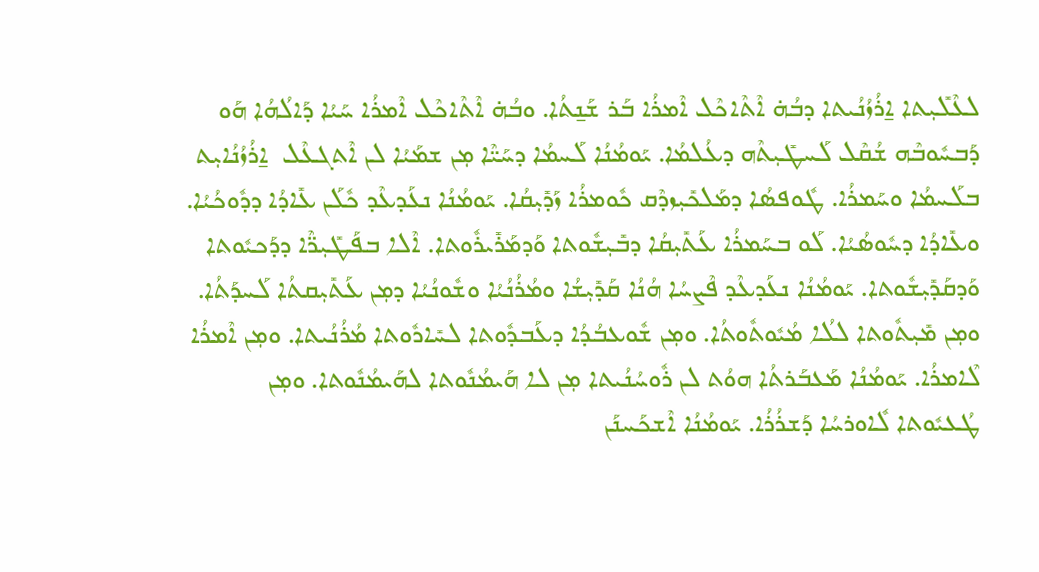ܠܥܶܠܺܝܼܬܐ ܐ̱ܪܳܙܳܢܳܝܬܐ ܕܒܳܗ̇ ܐܶܬܶܐܟܶܠ ܐܶܡܪܳܐ ܒܰܪ ܫܰܢ̱ܬܳܐ. ܘܒܳܗ̇ ܐܶܬܶܐܟܶܠ ܐܶܡܪܳܐ ܚܰܝܳܐ ܕܰܐܠܳܗܳܐ ܗܰܘ ܕܰܒܚܽܘܒܶܗ ܫܳܩܶܠ ܠܰܚܛܺܝܼܬܶܗ ܕܥܳܠܡܳܐ. ܝܰܘܡܳܢܳܐ ܠܰܚܡܳܐ ܕܚܰܝ̈ܶܐ ܡܼܢ ܫܡܰܝܳܐ ܠܢ ܐܶܬܓܥܶܠ  ܐ̱ܪܳܙܳܢܳܐܝܼܬ ܒܠܰܚܡܳܐ ܘܚܰܡܪܳܐ. ܛܽܘܦܣܳܐ ܕܡܰܠܟܺܝܼܙܕܶܩ ܟܽܘܡܪܳܐ ܙܰܕܺܝܼܩܳܐ. ܝܰܘܡܳܢܳܐ ܢܥܰܕܥܶܕ ܟܽܠܰܢ ܥܺܐܕܳܐ ܕܕܽܘܟܳܝܳܐ. ܘܥܺܐܕܳܐ ܕܚܽܘܣܳܝܳܐ. ܠܰܘ ܒܚܰܡܪܳܐ ܥܰܬܺܝܼܩܳܐ ܕܒܺܝܼܫܽܘܬܐ ܘܰܕܡܰܪܺܝܪܽܘܬܐ. ܐܶܠܐ ܒܦܰܛܺܝܼܪ̈ܶܐ ܕܕܰܟܝܽܘܬܐ ܘܰܕܩܰܕܺܝܼܫܽܘܬܐ. ܝܰܘܡܳܢܳܐ ܢܥܰܕܥܶܕ ܦܶܨܚܳܐ ܗܳܢܳܐ ܩܰܕܺܝܼܫܳܐ ܘܡܳܪܳܢܳܝܳܐ ܘܫܽܘܢܳܝܳܐ ܕܡܼܢ ܥܰܬܺܝܼܩܬܳܐ ܠܰܚܕܰܬܳܐ. ܘܡܼܢ ܡܺܝܼܬܽܘܬܐ ܠܠܳܐ ܡܳܝܽܘܬܽܘܬܳܐ. ܘܡܼܢ ܫܽܘܥܒܳܕܳܐ ܕܥܰܒܕܽܘܬܐ ܠܚܺܐܖܽܘܬܐ ܡܳܪܳܢܳܝܬܐ. ܘܡܼܢ ܐܶܡܪܳܐ ܠܶܐܡܪܳܐ. ܝܰܘܡܳܢܳܐ ܡܰܥܒܰܪܬܳܐ ܗܘܳܬ ܠܢ ܪܽܘܚܳܢܳܝܬܐ ܡܼܢ ܠܐ ܗܰܝܡܳܢܽܘܬܐ ܠܗܰܝܡܳܢܽܘܬܐ. ܘܡܼܢ ܛܳܥܝܽܘܬܐ ܠܽܐܘܪܚܳܐ ܕܰܫܪܳܪܳܐ. ܝܰܘܡܳܢܳܐ ܐܶܫܟܰܚܢܰܢ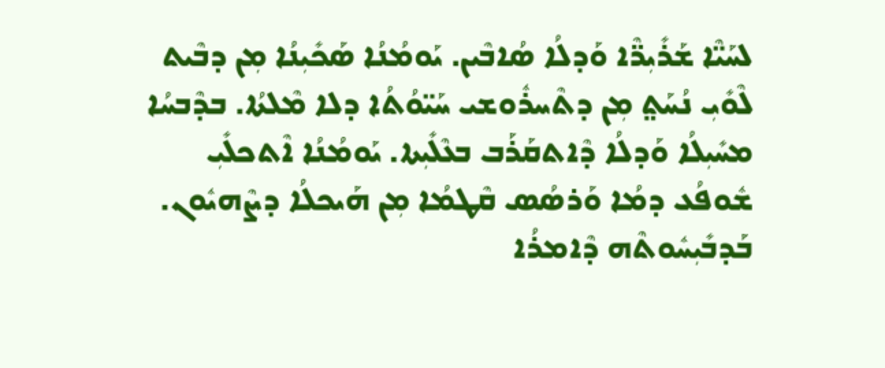ܠܚܰܝ̈ܶܐ ܫܰܪܺܝܼܪ̈ܶܐ ܘܰܕܠܳܐ ܣܳܐܒܶܝܢ. ܝܰܘܡܳܢܳܐ ܣܰܟܺܝܼܢܳܐ ܡܼܢ ܕܒܶܝܬ ܠܶܘܺܝܼ ܢܳܚܰܬ݀ ܡܼܢ ܕܬܶܚܪܽܘܫܝ ܚܰܝ̈ܘܳܬܳܐ ܕܠܐ ܡܶܠܬܳܐ. ܒܕܶܒܚܳܐ ܡܚܺܝܼܠܳܐ ܘܰܕܠܳܐ ܕܶܐܬܩܰܪܰܒ ܒܥܶܠܺܝܼܬܐ. ܝܰܘܡܳܢܳܐ ܐܶܬܟܠܺܝܼ ܫܽܘܦܳܥ ܕܡܳܐ ܘܰܪܣܳܣ ܩܶܛܡܳܐ ܡܼܢ ܗܰܝܟܠܳܐ ܕܨܶܗܝܽܘܢ. ܒܰܕܒܺܝܼܚܽܘܬܶܗ ܕܶܐܡܪܳܐ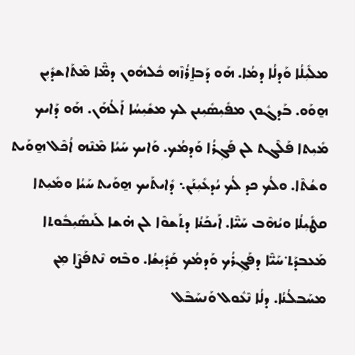ܡܠܺܝܼܠܳܐ ܘܰܕܠܳܐ ܕܡܳܐ. ܗܰܘ ܕܰܒܐ̱ܪܳܙܶܗ ܟܽܠܗܽܘܢ ܕܡ̈ܶܐ ܡܶܬܰܐܫܕܺܝܼܢ ܗ̱ܘܰܘ. ܒܰܕܓܽܘܢ ܡܦܺܝܼܣܺܝܼܢܢ ܠܟ ܡܫܺܝܼܚܳܐ ܐܰܠܳܗܰܢ. ܗܰܘ ܕܰܐܝܟ ܡܺܝܼܬܐ ܦܰܠܶܓܬ ܠܢ ܦܰܓܼܪܳܐ ܘܰܕܡܳܟ. ܘܰܐܝܟ ܚܰܝܳܐ ܡܶܢܶܗ ܐܳܟܶܠ ܗ̱ܘܰܝܬ ܘܫܳܬܶܐ. ܘܠܳܟ ܟܕ ܠܳܟ ܝܳܕܥܺܝܼܢܰܢ܆ ܕܺܐܝܬܰܝܟ ܗ̱ܘܰܝܬ ܚܰܝܳܐ ܘܡܺܝܼܬܐ ܩܛܺܝܼܠܳܐ ܘܝܳܗܶܒ ܚܰܝ̈ܶܐ. ܐܰܝܟܰܢܳܐ ܕܬܰܫܘܶܐ ܠܢ ܗ̇ܫܐ ܠܰܢܣܺܝܼܒܽܘܬܐ ܡܰܥܒܕܰܬ݀ ܚܰܝ̈ܶܐ ܕܦܰܓܼܪܳܟ ܘܰܕܡܳܟ ܩܰܕܺܝܼܫܳܐ. ܘܒܶܗ ܢܶܬܦܰܨܶܐ ܡܼܢ ܡܚܰܒܠܳܢܳܐ. ܕܠܳܐ ܢܶܥܽܘܠ ܘܰܢܚܰܒܶܠ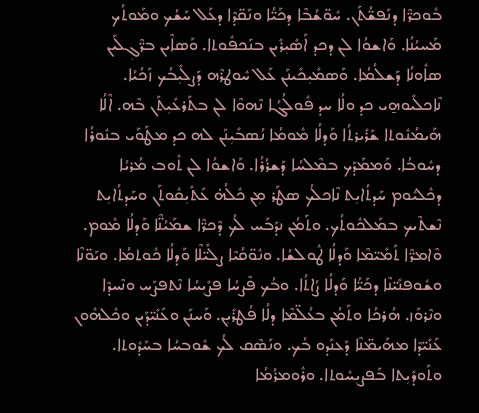ܒܽܘܟܪ̈ܶܐ ܕܢܰܦܫ̈ܳܬܰܢ. ܚܽܘ̈ܫܳܒܶܐ ܕܟܰܝ̈ܳܐ ܘܢܰܩ̈ܕܶܐ ܕܥܰܠ ܚܰܫܳܟ ܘܡܰܘܬܳܟ ܡܰܚܝܳܢܳܐ. ܘܰܐܫܘܳܐ ܠܢ ܕܟܕ ܐܰܣܺܝܼܪܺܝܢ ܒܢܰܟܦܽܘܬܐ. ܘܰܣܐܶܝܢ ܒܪ̈ܶܓܼܠܰܝܢ ܣܐܽܘܢܳܐ ܕܰܫܠܳܡܳܐ. ܘܰܣܡܺܝܼܟܺܝܢܰܢ ܥܰܠ ܚܽܘܛܪܶܗ ܕܰܨܠܺܝܼܒܳܟ ܙܰܟܳܝܳܐ. ܢܶܐܟܠܺܝܘܗ̱ܝ ܟܕ ܘܠܳܐ ܚܕ ܦܽܘܠܳܓܳܐ ܢܶܗܘܶܐ ܠܢ ܒܬܰܪܥܺܝܼܬܰܢ ܒܶܗ. ܐܶܠܳܐ ܗܰܝܡܳܢܽܘܬܐ ܫܰܪܺܝܪܬܳܐ ܘܰܕܠܳܐ ܡܽܘܡܳܐ ܢܳܣܒܺܝܼܢܰܢ ܠܗ ܟܕ ܡܛܰܘܰܝ ܒܢܽܘܪܳܐ ܕܚܽܘܒܳܐ. ܘܰܡܡܰܕܰܟ ܒܡܶܠܚܳܐ ܕܰܫܪܳܪܳܐ. ܘܰܐܫܘܳܐ ܠܢ ܬܽܘܒ ܡܳܪܝܳܐ ܕܟܽܠܝܽܘܡ ܚܰܕܬܳܐܝܼܬ ܢܶܐܟܠܳܟ ܣܛܰܪ ܡܼܢ ܟܽܠܳܗ̇ ܥܰܬܺܝܼܩܽܘܬܰܢ ܘܚܰܕܬܳܐܝܼܬ ܢܶܫܬܶܝܟ ܒܡܰܠܟܽܘܬܳܟ. ܘܬܰܡܳܢ ܢܕܰܒܰܚ ܠܳܟ ܕܶܟܪ̈ܶܐ ܫܡܰܝܳܢ̈ܶܐ ܘܰܕܠܳܐ ܡܽܘܡ. ܘܶܐܡܪ̈ܶܐ ܬܰܡܺܝ̈ܡܶܐ ܘܰܕܠܳܐ ܛܽܘܠܫܳܐ. ܘܢܽܘ̈ܩܳܝܶܐ ܨܠܺܝ̈ܠܶܐ ܘܰܕܠܳܐ ܟܽܘܬܡܳܐ. ܘܝܰܘ̈ܢܶܐ ܘܫܽܘܦܢܺܝ̈ܢܶܐ ܕܟܰܝ̈ܳܐ ܘܰܕܠܳܐ ܨܳܐܬܳܐ. ܘܒܳܟ ܦܶܨܚܳܐ ܦܨܺܝܼܚܳܐ ܢܶܬܦܨܰܚ ܘܢܶܚܕܶܐ ܘܢܶܪܘܰܙ. ܗܳܪܟܳܐ ܘܬܰܡܳܢ ܒܥܳܠ̈ܡܶܐ ܕܠܳܐ ܦܳܛܪܺܝܼܢ. ܘܰܚܢܰܢ ܘܥܰܢܺܝ̈ܕܰܝܢ ܘܟܽܠܗܽܘܢ ܥܰܢܺܝ̈ܕܶܐ ܡܗܰܝܡ̈ܢܶܐ ܕܰܥܢܰܕܘ ܒܳܟ. ܘܢܰܣܶܩ ܠܳܟ ܫܽܘܒܚܳܐ ܒܚܰܕܽܘܬܐ. ܘܬܰܘܕܺܝܼܬܐ ܒܰܦܨܝܼܚܽܘܬܐ. ܘܪܽܘܡܪܳܡܳܐ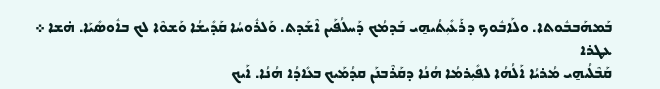ܒܰܡܗܰܒܒܽܘܬܐ. ܘܠܰܐܒܽܘܟ ܕܪܰܥܺܝܼܬܳܝܗ̱ܝ ܒܰܕܡܳܟ ܕܰܚܠܳܦܰܝܢ ܐܶܫܰܕܬ. ܘܰܠܪܽܘܚܳܐ ܩܰܕܺܝܫܳܐ ܘܰܫܘܶܐ ܠܟ ܒܐܽܘܣܺܝܰܐ. ܗ̇ܫܐ ܀
ܥܛܪܐ
ܩܰܒܶܠܳܝܗ̱ܝ ܡܳܪܝܳܐ ܐܰܠܳܗܳܐ ܠܦܺܝܼܪܡܳܐ ܗܳܢܳܐ ܕܩܰܪܶܒܢܰܢ ܩܕܳܡܰܝܟ ܒܥܺܐܕܳܐ ܗܳܢܳܐ. ܐܰܝܟ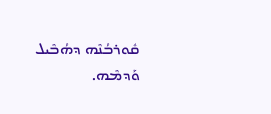ܩܽܘܪܒܳܢܶܗ ܕܗܳܒܶܝܠ ܘܰܕܡܶܗ.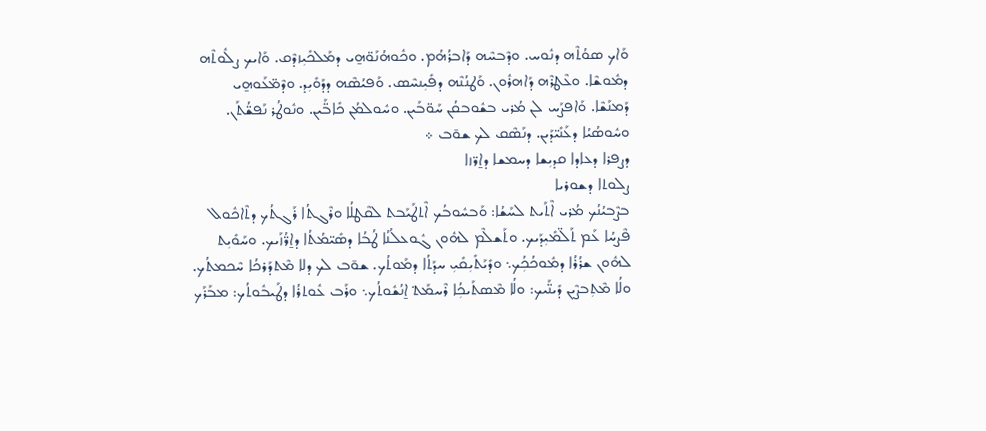ܘܰܐܟ ܣܘܳܬܶܗ ܕܢܽܘܚ. ܘܕܶܒܚܶܗ ܕܰܐܒܪܳܗܳܡ. ܘܟܽܘܗܳܢܰܘ̈ܗ̱ܝ ܕܡܰܠܟܺܝܼܙܕܶܩ. ܘܰܐܝܟ ܨܠܽܘܬܶܗ ܕܡܽܘܫܶܐ. ܘܥܶܛܪܶܗ ܕܰܐܗܪܽܘܢ. ܘܰܛܢܳܢܶܗ ܕܦܺܝܼܢܚܶܣ. ܘܰܦܝܳܣܶܗ ܕܕܰܘܺܝܼܕ. ܘܕܶܡ̈ܥܰܘܗ̱ܝ ܕܰܡܢܰܫܶܐ. ܘܰܐܦܨܰܚ ܠܢ ܡܳܪܝ ܒܫܽܘܒܩܳܢ ܚܰܘ̈ܒܰܝܢ. ܘܚܽܘܠܡܳܢ ܟܺܐܒ̈ܰܝܢ. ܘܢܽܘܛܳܪ ܢܰܦܫ̈ܳܬܰܢ. ܘܚܽܘܣܳܝܳܐ ܕܥܰܢܺܝ̈ܕܰܝܢ. ܕܢܰܣܶܩ ܠܟ ܫܘ̄ܒ ܀
ܕܨܦܪܐ ܕܥܐܕܐ ܩܕܝܼܫܐ ܕܚܡܫܐ ܕܐ̱ܪ̈ܙܐ
ܨܠܘܬܐ ܕܫܘܪܝܐ
ܒܨܶܒܝܳܢܳܟ ܡܳܪܝ ܐܶܬܰܝܬ ܠܚܰܫܳܐ: ܘܰܒܚܽܘܒܳܟ ܐܶܬܛܰܝܰܒܬ ܠܩܶܛܠܳܐ ܘܪܶܓܬܳܐ ܪܰܓܬܳܟ ܕܬܶܐܟܽܘܠ ܦܶܨܚܳܐ ܥܰܡ ܬܰܠ̈ܡܺܝܼܕܰܝܟ. ܘܬܰܫܠܶܡ ܠܗܽܘܢ ܓܽܘܥܠܳܢܳܐ ܛܳܒܳܐ ܕܣܺܝ̈ܡܳܬܳܐ ܕܐ̱ܪ̈ܳܙܰܝܟ. ܘܚܰܘܺܝܼܬ ܠܗܽܘܢ ܫܪܳܪܳܐ ܕܡܽܘܟܳܟܼܳܟ܆ ܘܕܺܝܰܬܺܝܼܩܺܝܼ ܚܕܰܬܳܐ ܕܡܰܘܬܳܟ. ܫܘ̄ܒ ܠܟ ܕܠܐ ܡܶܬܕܰܪܟܳܐ ܚܶܟܡܬܳܟ. ܘܠܳܐ ܡܶܬܼܒܨܶܝܢ ܕܺܝܢ̈ܰܝܟ: ܘܠܳܐ ܡܶܣܬܰܝܟܼܳܐ ܪܶܚܡܰܬ݀ ܐ̱ܢܳܫܽܘܬܳܟ܆ ܘܪܰܒ ܥܽܘܬܪܳܐ ܕܛܰܝܒܽܘܬܳܟ: ܡܒܰܪܰܟ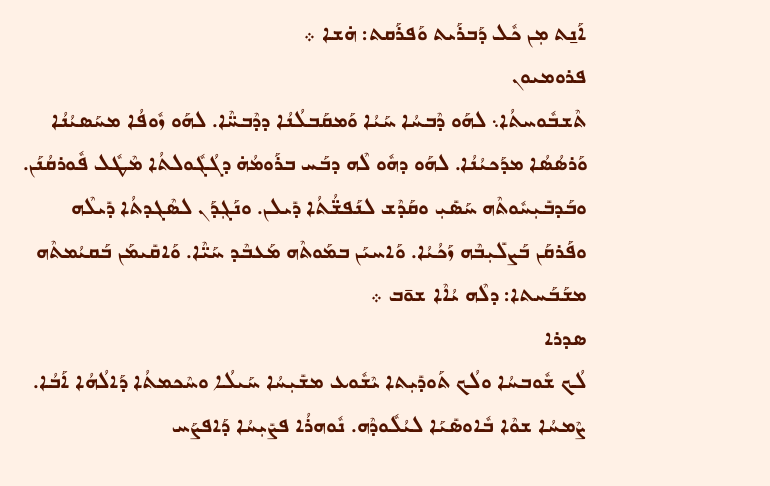ܐܰܢ̱ܬ ܡܼܢ ܟܽܠ ܕܰܒܪܰܝܬ ܘܰܦܪܰܩܬ: ܗ̇ܫܐ ܀
ܦܪܘܡܝܘܢ
ܬܶܫܒܽܘܚܬܳܐ܆ ܠܗܰܘ ܕܶܒܚܳܐ ܚܰܝܳܐ ܘܰܡܩܰܒܠܳܢܳܐ ܕܕܶܒܚ̈ܶܐ. ܠܗܰܘ ܙܽܘܦܳܐ ܡܚܰܣܝܳܢܳܐ ܘܰܪܣܳܣܳܐ ܡܕܰܟܝܳܢܳܐ. ܠܗܰܘ ܕܗܽܘ ܠܶܗ ܕܒܰܚ ܒܪܰܘܡܳܗ̇ ܕܓܳܓܽܘܠܬܳܐ ܡܶܛܽܠ ܦܽܘܪܩܳܢܰܢ. ܘܒܰܕܒܺܝܼܚܽܘܬܶܗ ܚܰܣܺܝܼ ܘܩܰܕܶܫ ܠܢܰܦܫ̈ܳܬܳܐ ܕܺܝܠܢ. ܘܢܰܓܼܕܰܢ ܠܣܶܓܕܬܳܐ ܕܺܝܠܶܗ ܘܦܰܪܩܰܢ ܒܰܨܠܺܝܼܒܶܗ ܙܰܟܳܝܳܐ. ܘܰܐܚܝܰܢ ܒܡܰܘܬܶܗ ܡܰܥܒܶܕ ܚܰܝ̈ܶܐ. ܘܰܐܩܺܝܡܰܢ ܒܰܩܝܳܡܬܶܗ ܡܫܰܒܰܚܬܐ: ܕܠܶܗ ܝܳܐܶܐ ܫܘ̄ܒ ܀
ܣܕܪܐ
ܠܳܟ ܫܽܘܒܚܳܐ ܘܠܳܟ ܬܰܘܕܺܝܼܬܐ ܝܶܫܽܘܥ ܡܫܺܝܼܚܳܐ ܚܰܝܠܳܐ ܘܚܶܟܡܬܳܐ ܕܰܐܠܳܗܳܐ ܐܰܒܳܐ. ܨܶܡܚܳܐ ܫܘܶܐ ܒܽܐܘܣܺܝܰܐ ܠܝܳܠܽܘܕܶܗ. ܢܽܘܗܪܳܐ ܦܨܺܝܼܚܳܐ ܕܰܐܦܨܰܚ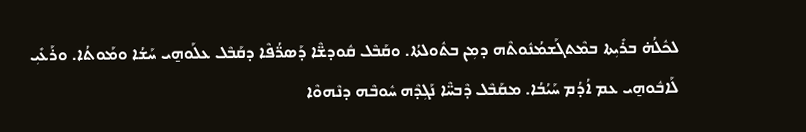ܠܟܽܠܳܗ̇ ܒܪܺܝܼܬܐ ܒܡܶܬܓܰܫܡܳܢܽܘܬܶܗ ܕܡܼܢ ܒܬܽܘܠܬܳܐ. ܘܩܰܒܶܠ ܩܽܘܕܫ̈ܶܐ ܕܰܣܪ̈ܳܦܶܐ ܕܩܰܒܶܠ ܥܠܰܘܗ̱ܝ ܚܰܫܳܐ ܘܡܰܘܬܳܐ. ܘܪܰܥܺܝܼ ܠܰܐܒܽܘܗ̱ܝ ܥܡ ܐܳܕܳܡ ܚܰܝܳܒܳܐ. ܡܩܰܒܶܠ ܕܶܒܚ̈ܶܐ ܢܰܓܼܕܶܗ ܚܽܘܒܶܗ ܕܢܶܗܘܶܐ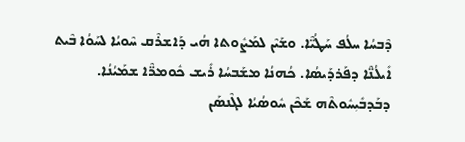ܕܶܒܚܳܐ ܚܠܳܦ ܚܰܛܳܝ̈ܶܐ. ܘܫܰܝܶܢ ܠܡܰܨܽܘܬܐ ܗܳܝ ܕܰܐܫܪܶܩ ܚܶܘܝܳܐ ܠܚܰܘܳܐ ܒܶܝܬ ܐܺܝܠܳܢ̈ܶܐ ܕܦܰܪܕܰܝܣܳܐ. ܟܳܗܢܳܐ ܡܫܰܒܚܳܐ ܪܺܝܫ ܟܽܘܡܪ̈ܶܐ ܫܡܰܝܳܢܳܐ. ܕܒܰܕܒܺܝܼܚܽܘܬܶܗ ܫܰܟܶܢ ܚܽܘܣܳܝܳܐ ܠܓܶܢܣܰܢ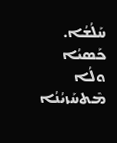ܚܰܠܳܫܳܐ. ܟܰܣܝܳܐ ܘܠܳܐ ܡܶܬܚܰܙܝܳܢܳܐ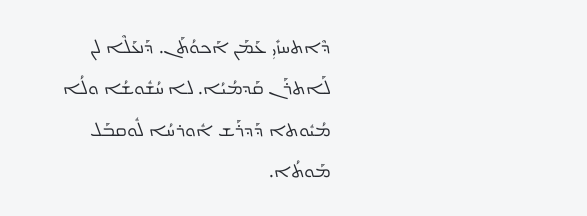ܕܶܐܬܚܙܺܝܼ ܥܰܡܰܢ ܐܰܟܘܳܬܰܢ. ܕܰܢܥܰܠܶܐ ܠܢ ܠܰܐܬܪܰܢ ܩܰܕܡܳܝܳܐ. ܠܐ ܚܳܫܽܘܫܳܐ ܘܠܳܐ ܡܳܝܽܘܬܐ ܕܰܕܪܰܫ ܐܽܘܪܚܳܐ ܠܽܘܩܒܰܠ ܡܰܘܬܳܐ.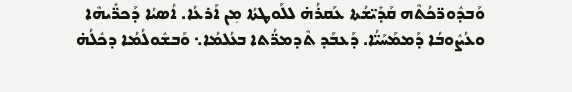ܘܰܒܕܽܘܪ̈ܟܳܬܶܗ ܩܰܕܺܝ̈ܫܳܬܐ ܥܰܩܪܳܗ̇ ܠܠܰܘܛܬܳܐ ܡܼܢ ܐܰܪܥܳܐ. ܐܳܣܝܳܐ ܕܰܟܪ̈ܺܝܗܶܐ ܘܥܳܨܽܘܒܳܐ ܕܰܡܡܰܚܰܝ̈ܳܐ. ܕܰܥܒܰܕ ܬܶܕܡܪ̈ܳܬܐ ܒܥܳܠܡܳܐ܆ ܘܰܒܫܽܘܠܳܡܳܐ ܕܟܽܠܳܗ̇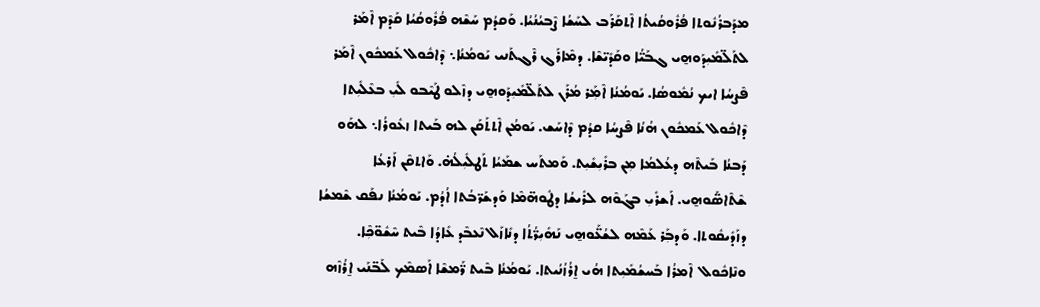ܡܕܰܒܪܳܢܽܘܬܐ ܦܳܪܽܘܩܳܝܬܳܐ ܐܶܬܩܰܪܰܒ ܠܚܰܫܳܐ ܨܶܒܝܳܢܳܝܳܐ. ܘܰܩܕܳܡ ܚܰܫܶܗ ܦܳܪܽܘܩܳܝܳܐ ܩܰܕܶܡ ܐܶܡܰܪ ܠܬܰܠ̈ܡܺܝܼܕܰܘܗ̱ܝ ܓܒܰܝ̈ܳܐ ܘܩܰܕܺܝ̈ܫܶܐ. ܕܡܶܐܪܰܓ ܪܶܓܬܰܢܝ ܝܰܘܡܳܢܳܐ܆ ܕܶܐܟܽܘܠ ܥܰܡܟܽܘܢ ܐܶܡܰܪ ܦܶܨܚܳܐ ܐܝܟ ܢܳܡܽܘܣܳܐ. ܝܰܘܡܳܢܳܐ ܐܶܡܼܰܪ ܡܳܪܰܢ ܠܬܰܠ̈ܡܺܝܼܕܰܘܗ̱ܝ ܕܙܶܠܘ ܛܰܝܶܒܘ ܠܺܝܼ ܒܥܶܠܺܝܼܬܐ ܕܶܐܟܽܘܠ ܥܰܡܟܽܘܢ ܗܳܢܳܐ ܦܶܨܚܳܐ ܩܕܳܡ ܕܶܐܚܰܫ. ܝܰܘܡܳܢ ܐܶܬܬܰܩܰܢ ܠܗ ܒܰܝܬܐ ܙܥܽܘܪܳܐ܆ ܠܗܰܘ ܕܰܒܢܳܐ ܒܰܝܬܶܗ ܕܥܳܠܡܳܐ ܡܼܢ ܒܪܺܝܼܫܺܝܼܬ. ܘܰܡܬܰܚ ܫܡܰܝܳܐ ܬܰܛܠܺܝܼܠܳܗ̇. ܘܰܐܬܩܶܢ ܐܰܪܥܳܐ ܫܶܬܶܐܣ̈ܰܘܗ̱ܝ. ܐܰܫܪܺܝܼ ܒܓܰܘܶܗ ܠܪܺܝܫܳܐ ܕܛܽܘܗ̈ܡܶܐ ܘܰܕܫܰܪ̈ܒܳܬܐ ܐܳܕܳܡ. ܝܰܘܡܳܢܳܐ ܢܦܰܩ ܫܶܡܫܳܐ ܕܙܰܕܺܝܩܽܘܬܐ. ܘܰܕܒܼܰܪ ܥܰܡܶܗ ܠܫܳܥ̈ܰܘܗ̱ܝ ܢܰܗܺܝܼܪ̈ܳܬܳܐ ܕܢܺܐܙܰܠ ܢܶܥܒܶܕ ܥܺܐܕܳܐ ܒܶܝܬ ܚܶܫܽܘ̈ܟܼܶܐ. ܘܢܶܐܟܽܘܠ  ܐܶܡܪܳܐ ܒܰܚܫܳܡܺܝܼܬܐ ܗܳܝ ܐ̱ܪܳܙܳܢܳܝܬܐ. ܝܰܘܡܳܢܳܐ ܒܶܝܬ ܪ̈ܰܡܫܶܐ ܐܰܣܡܶܟ ܠܰܒ̈ܢܰܝ ܐ̱ܪܳܙܶܗ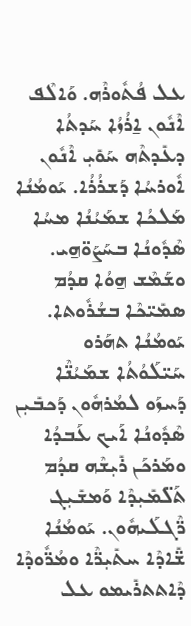ܥܠ ܦܳܬܽܘܪܶܗ. ܘܰܐܠܶܦ ܐܶܢܽܘܢ ܐ̱ܪܳܙܳܐ ܚܰܕܬܳܐ ܕܥܺܕܬܶܗ ܚܰܘܺܝܼ ܐܶܢܽܘܢ ܐܽܘܪܚܳܐ ܕܰܫܪܳܪܳܐ. ܝܰܘܡܳܢܳܐ ܡܰܠܟܳܐ ܫܡܰܝܳܢܳܐ ܡܚܳܐ ܣܶܕܽܘܢܳܐ ܒܚܰܨܰܘ̈ܗ̱ܝ. ܘܫܰܡܶܫ ܗ̱ܘܳܐ ܩܕܳܡ ܣܡܺܝ̈ܟܶܐ ܒܫܳܪܽܘܬܐ. ܝܰܘܡܳܢܳܐ ܬܗܰܪܘ ܚܰܝ̈ܠܰܘܳܬܳܐ ܫܡܰܝܳܢ̈ܶܐ ܕܰܚܙܰܘ ܠܡܳܪܗܽܘܢ ܕܰܟܒܺܝܼܢ ܣܶܕܽܘܢܳܐ ܐܰܝܟ ܥܰܒܕܳܐ ܘܡܰܪܟܰܢ ܪܺܝܼܫܶܗ ܩܕܳܡ ܬܰܠ̈ܡܺܝܼܕܶܐ ܘܰܡܫܺܝܼܓ ܪ̈ܶܓܠܰܝܗܽܘܢ. ܝܰܘܡܳܢܳܐ ܫ̈ܺܐܕܶܐ ܚܬܺܝܼܪ̈ܶܐ ܘܡܳܪ̈ܽܘܕܶܐ ܕܶܐܬܬܪܺܝܡܘ ܥܠ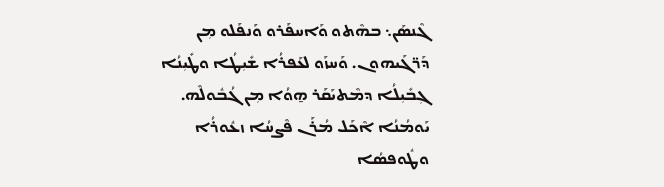ܓܶܢܣܰܢ܆ ܒܗܶܬܘ ܘܰܐܚܦܰܪܘ ܘܰܢܦܰܠܘ ܡܼܢ ܕܰܪ̈ܓܰܝܗܘܢ. ܘܰܚܙܰܘ ܠܥܰܦܪܳܐ ܫܺܝܼܛܳܐ ܘܛܺܝܼܢܳܐ ܓܼܒܺܝܼܠܳܐ ܕܡܶܬܝܰܩܰܪ ܗ̱ܘܳܐ ܡܼܢ ܓܳܒܽܘܠܶܗ. ܝܰܘܡܳܢܳܐ ܐܶܟܰܠ ܡܳܪܰܢ ܦܶܨܚܳܐ ܙܥܽܘܪܳܐ ܘܛܽܘܦܣܳܐ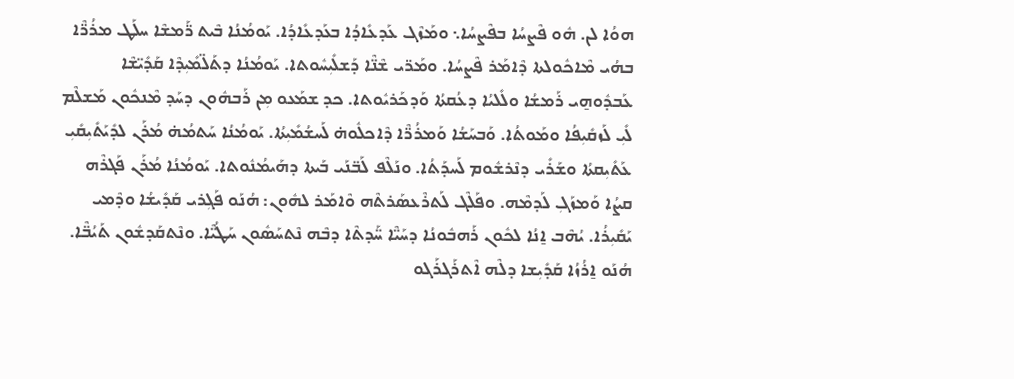ܗܘܳܐ ܠܢ. ܗܽܘ ܦܶܨܚܳܐ ܒܦܶܨܚܳܐ܆ ܘܡܰܙܶܓ ܥܰܕܥܺܐܕܳܐ ܒܥܰܕܥܺܐܕܳܐ. ܝܰܘܡܳܢܳܐ ܒܶܝܬ ܪ̈ܰܡܫܶܐ ܚܠܰܛ ܡܪܳܪ̈ܶܐ ܒܗܳܝ ܡܶܐܟܽܘܠܬܐ ܕܶܐܡܰܪ ܦܶܨܚܳܐ. ܘܡܰܪ̈ܝ ܫܶܢ̈ܶܐ ܕܰܫܠܺܝܼܚܽܘܬܐ. ܝܰܘܡܳܢܳܐ ܕܬܰܠ̈ܡܺܝܼܕܶܐ ܩܰܕܺܝ̈ܫܶܐ ܥܰܒܕܽܘܗ̱ܝ ܪܰܡܫܳܐ ܘܠܺܠܝܳܐ ܕܥܳܩܬܳܐ ܘܰܕܟܰܪܝܽܘܬܐ. ܟܕ ܫܡܰܥܘ ܡܼܢ ܪܰܒܗܽܘܢ ܕܚܰܕ ܡܶܢܟܽܘܢ ܡܰܫܠܶܡ ܠܺܝܼ ܠܰܙܩܺܝܼܦܳܐ ܘܡܰܘܬܳܐ. ܘܰܒܚܰܫܳܐ ܘܰܡܪܳܪ̈ܶܐ ܕܶܐܟܠܽܘܗ̇ ܠܰܚܫܳܡܺܝܼܬܳܐ. ܝܰܘܡܳܢܳܐ ܚܰܬܡܳܗ̇ ܡܳܪܰܢ ܠܕܺܝܰܬܺܝܼܩܺܝܼ ܥܰܬܺܝܼܩܬܳܐ ܘܫܰܪܺܝ ܕܢܶܪܫܽܘܡ ܠܰܚܕܰܬܳܐ. ܘܢܰܠܶܦ ܠܰܒ̈ܢܰܝ ܒܰܝܬܐ ܕܗܰܝܡܳܢܽܘܬܐ. ܝܰܘܡܳܢܳܐ ܡܳܪܰܢ ܦܰܓܪܶܗ ܩܨܳܐ ܘܰܡܙܰܓܼ ܠܰܕܡܶܗ. ܘܦܰܠܶܓ ܠܰܬܪܶܥܣܰܪܬܶܗ ܘܶܐܡܰܪ ܠܗܽܘܢ: ܗܳܢܰܘ ܦܰܓܼܪܝ ܩܰܕܺܝܫܳܐ ܘܕܶܡܝ ܝܰܩܺܝܼܪܳܐ. ܝܳܗܶܒ ܐ̱ܢܳܐ ܠܟܽܘܢ ܪܰܗܒܽܘܢܳܐ ܕܚܰܝ̈ܶܐ ܚ̈ܰܕܬܶܐ ܕܒܶܗ ܢܶܬܚܰܣܽܘܢ ܚܰܛܳܝ̈ܶܐ. ܘܢܶܬܩܰܕܫܽܘܢ ܬܰܝܳܒ̈ܶܐ. ܗܳܢܰܘ ܐ̱ܪܳܙܳܐ ܩܰܕܺܝܼܫܐ ܕܠܶܗ ܐܶܬܪܰܓܪܰܓܘ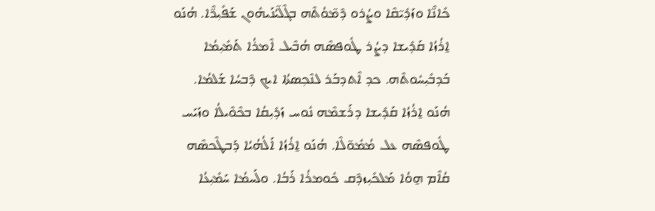ܟܺܐܢ̈ܶܐ ܘܙܰܕܺܝ̈ܩܶܐ ܘܨܳܪܘ ܕܶܡ̈ܘܳܬܶܗ ܒܓܶܠ̈ܝܳܢܰܝܗܽܘܢ ܫܰܦܺܝܼܪ̈ܶܐ. ܗܳܢܰܘ ܐ̱ܪܳܙܳܐ ܩܰܕܺܝܫܐ ܕܨܳܪ ܛܽܘܦܣܶܗ ܗܳܒܶܝܠ ܐܶܡܪܳܐ ܬܰܡܺܝܼܡܳܐ ܒܰܕܒܺܝܼܚܽܘܬܶܗ. ܟܕ ܐܶܬܕܒܰܪ ܠܢܶܟܼܣܬܳܐ ܐܝܟ ܕܶܒܚܳܐ ܫܰܠܡܳܐ. ܗܳܢܰܘ ܐ̱ܪܳܙܳܐ ܩܰܕܺܝܫܐ ܕܪܰܫܡܶܗ ܢܽܘܚ ܙܰܕܺܝܼܩܳܐ ܒܟܶܘܶܝܠܳܐ ܘܙܰܝܰܚ ܛܽܘܦܣܶܗ ܥܠ ܡܳܡܽܘ̈ܠܶܐ. ܗܳܢܰܘ ܐ̱ܪܳܙܳܐ ܐܰܠܳܗܳܝܳܐ ܕܰܒܛܶܟܣܶܗ ܩܳܐܶܡ ܗ̱ܘܳܐ ܡܰܠܟܺܝܼܙܕܶܩ ܟܽܘܡܪܳܐ ܪܰܒܳܐ. ܘܠܰܚܡܳܐ ܚܰܡܺܝܼܥܳܐ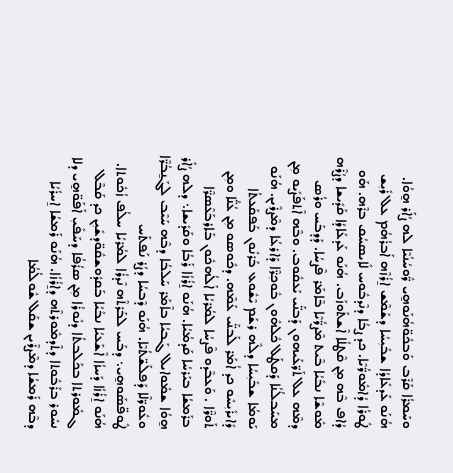ܘܚܰܡܪܳܐ ܩܰܪܶܒ ܘܰܒܟܽܘ̈ܗܳܢܰܘܗ̱ܝ ܪ̈ܽܘܚܳܢܳܝܶܐ ܠܗ ܨܳܐܰܪ ܗ̱ܘܳܐ. ܗܳܢܰܘ ܥܰܕܥܺܐܕܳܐ ܫܒܺܝܼܚܳܐ ܕܫܰܡܶܫ ܐ̱ܪܳܙܶܗ ܐܰܒܪܳܗܳܡ ܥܠ ܪܺܝܼܫ ܛܽܘܪܳܐ ܕܳܐܡܽܘܪ̈ܳܝܶܐ. ܟܕ ܨܒܳܐ ܕܢܶܕܒܽܘܚ ܠܺܐܝܣܚܳܩ ܒܪܶܗ. ܗܰܘ ܕܳܐܦ ܒܶܗ ܡܼܢ ܩܶܛܠܳܐ ܐܶܫܬܰܘܙܰܒ. ܗܳܢܰܘ ܥܰܕܥܺܐܕܳܐ ܩܰܕܺܝܫܐ ܕܨܳܪܶܗ ܡܽܘܫܶܐ ܢܒܺܝܳܐ ܒܶܝܬ ܡܶܨܪ̈ܳܝܶܐ ܒܶܐܡܰܪ ܦܶܨܚܳܐ. ܕܰܕܒܰܚ ܘܪܳܣ ܕܡܶܗ ܥܠ ܬܰܪ̈ܥܰܝܗܘܢ ܕܰܒܢ̈ܰܝ ܝܰܥܩܽܘܒ. ܘܒܶܗ ܐܶܬܦܰܨܺܝܘ ܡܼܢ ܡܚܰܒܠܳܢܳܐ ܕܰܩܛܰܠ ܟܽܠܗܽܘܢ ܒܽܘܟܼܪ̈ܶܐ ܕܰܐܪܥܳܐ ܕܡܶܨܪܶܝܢ. ܗܳܢܰܘ ܝܰܘܡܳܐ ܫܒܺܝܼܚܳܐ ܕܠܶܗ ܪܫܰܡ ܝܶܫܽܘܥ ܒܰܪܢܽܘܢ ܒܰܦܩܰܥܬܳܐ ܕܺܐܝܪܺܝܼܚܽܘ ܟܕ ܐܳܡܰܪ ܠܰܒܢ̈ܰܝ ܥܰܡܶܗ. ܕܟܽܘܣܘ ܡܼܢ ܥܳܢ̈ܳܐ ܘܡܼܢ ܬܰܘܪ̈ܶܐ . ܘܰܥܒܶܕܘ ܦܶܨܚܳܐ ܠܡܳܪܝܳܐ ܐܰܠܳܗܟܽܘܢ ܒܰܐܪܒܰܥܶܣܪ̈ܶܐ ܒܪܰܡܫܳܐ ܒܝܰܪܚܳܐ ܩܰܕܡܳܝܳܐ. ܗܳܢܰܘ ܐ̱ܪܳܙܳܐ ܪܰܒܳܐ ܘܩܰܕܺܝܫܐ܆ ܕܠܗ ܨܳܐܰܪ ܗ̱ܘܳܐ ܫܡܽܘܐܝܠ ܓܰܒܝܳܐ ܒܐܶܡܰܪ ܚܰܠܒܳܐ ܕܒܶܗ ܚܰܝܶܒ ܠܓܰܢ̱ܒܳܪ̈ܶܐ ܘܥܽܘܪ̈ܠܶܐ ܕܰܦܠܰܫ̈ܬܳܝܶܐ. ܗܳܢܰܘ ܕܶܒܚܳܐ ܕܨܳܪ ܢܰܦܬܰܚ ܛܽܘܦ̈ܣܰܘܗ̱ܝ܆ ܕܒܰܚ ܠܒܰܪܬܶܗ ܢܶܕܪܳܐ ܠܡܳܪܝܳܐ ܚܠܳܦ ܙܳܟܽܘܬܐ. ܗܳܢܰܘ ܐ̱ܪܳܙܳܐ ܕܰܚܙܳܐ ܐܶܫܰܥܝܳܐ ܢܒܺܝܳܐ ܒܰܩܕܽܘܫܩܽܘ̈ܕܫܺܝܼܢ ܟܕ ܩܰܒܶܠ ܓܡܽܘܪܬܐ ܒܟܰܠܒܬܳܐ ܕܢܽܘܪܳܐ ܡܼܢ ܣܪܳܦܳܐ ܕܚܰܦܺܝܼ ܐܰܦܰܘ̈ܗ̱ܝ ܕܠܐ ܢܚܽܘܪ ܒܪܰܒܽܘܬܐ ܕܬܶܕܡܽܘܪܬܶܗ ܕܐ̱ܪܳܙܳܐ. ܗܳܢܰܘ ܪܰܡܫܳܐ ܐ̱ܚܪܳܝܳܐ ܕܒܶܗ ܪܰܡܫܳܐ ܕܡܶܨܪܶܝܢ ܫܩܰܠ ܫܽܘܠܳܡܳܐ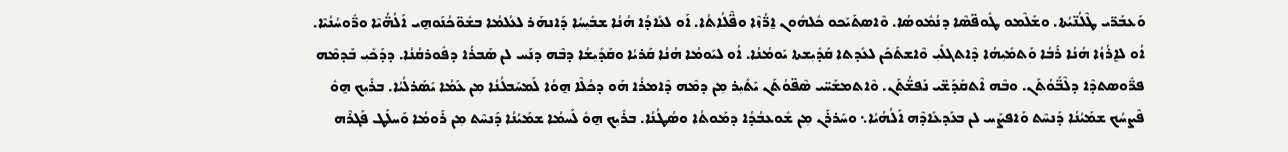ܘܰܥܒܰܪ̈ܝ ܛܶܠܳܢ̈ܝܳܬܐ. ܘܫܰܠܶܡܘ ܛܽܘܦ̈ܣܶܐ ܕܢܳܡܽܘܣܳܐ. ܘܶܐܣܬܰܝܰܟܘ ܟܽܠܗܽܘܢ ܐ̱ܪ̈ܳܙܶܐ ܘܦ̈ܶܠܳܐܬܳܐ. ܐܰܘ ܠܥܺܐܕܳܐ ܗܳܢܳܐ ܫܒܺܝܼܚܳܐ ܕܰܐܢܗܰܪ ܠܥܳܠܡܳܐ ܒܫܽܘ̈ܟܳܢܰܘܗ̱ܝ ܐܰܠܳܗ̈ܳܝܶܐ ܘܪ̈ܽܘܚܳܢܳܝܶܐ. ܐܳܘ ܠܐ̱ܪܳܙܳܐ ܗܳܢܳܐ ܪܰܒܳܐ ܘܰܬܡܺܝܼܗܳܐ ܕܶܐܬܓܠܺܝܼ ܘܶܐܫܬܰܟܰܢ ܠܥܺܕܬܐ ܩܰܕܺܝܼܫܬܐ ܝܰܘܡܳܢܳܐ. ܐܳܘ ܠܝܰܘܡܳܐ ܗܳܢܳܐ ܩܰܪܝܳܐ ܘܩܰܕܺܝܼܫܳܐ ܕܒܶܗ ܕܢܰܚ ܠܢ ܣܰܒܪܳܐ ܕܦܽܘܪܩܳܢܳܐ. ܕܕܰܟܺܝܼ ܒܰܕܡܶܗ ܦܪ̈ܽܘܣܬܕܶܐ ܕܠܶܒ̈ܰܘܳܬܰܢ. ܘܒܶܗ ܐܶܬܩܰܕܰܫ̈ܝ ܢܰܦܫ̈ܳܬܰܢ. ܘܶܐܬܡܫܰܚ̈ܝ ܣܶܦ̈ܘܳܬܰܢ ܝܰܬܺܝܼܪ ܡܼܢ ܕܡܶܗ ܕܶܐܡܪܳܐ ܗܰܘ ܕܟܳܠܶܐ ܗ̱ܘܳܐ ܠܰܡܚܰܒܠܳܢܳܐ ܡܼܢ ܥܰܡܳܐ ܝܺܣܰܪܠܳܝܳܐ. ܒܪܺܝܼܟ ܗ̱ܘܽ ܦܶܨܚܳܟ ܫܡܰܝܳܢܳܐ ܕܰܢܚܶܬ ܘܰܐܦܨܰܚ ܠܢ ܒܥܰܕܥܺܐܕܶܗ ܐܰܠܳܗܳܝܳܐ܆ ܘܚܰܪܪܰܢ ܡܼܢ ܫܽܘܥܒܳܕܳܐ ܕܡܰܘܬܳܐ ܘܣܳܛܳܢܳܐ. ܒܪܺܝܼܟ ܗ̱ܘܽ ܠܰܚܡܳܐ ܫܡܰܝܳܢܳܐ ܕܰܢܚܶܬ ܡܼܢ ܪܰܘܡܳܐ ܘܰܚܠܰܛ ܦܰܓܪܶܗ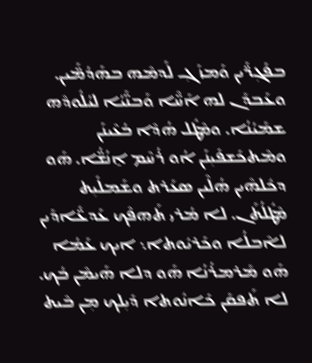ܒܦܰܓܼܪ̈ܰܝܢ ܘܰܡܙܰܓܼ ܠܰܕܡܶܗ ܒܗܰܕܳܡ̈ܰܝܢ. ܘܥܰܒܕܰܢ ܠܗ ܐܰܚ̈ܶܐ ܘܰܒܢ̈ܰܝܳܐ ܠܝܳܠܽܘܕܶܗ ܫܡܰܝܳܢܳܐ. ܘܡܶܛܽܠ ܗܳܕܶܐ ܒܳܥܶܝܢܰܢ ܘܡܶܬܟܰܫܦܺܝܼܢܰܢ ܐܳܘ ܪܳܚܶܡ ܐ̱ܢܳܫ̈ܳܐ. ܗܰܘ ܕܟܽܠܗܶܝܢ ܗܳܠܶܝܢ ܣܥܰܪܬ ܘܫܰܡܠܺܝܼܬ ܡܶܛܽܠܳܬܰܢ. ܠܐ ܡܳܪܝ ܬܰܗܦܶܟ ܥܰܕܥ̈ܺܐܕܰܝܢ ܠܐܶܒܠܳܐ ܘܟܰܪܝܽܘܬܐ܆ ܐܝܟ ܥܰܡܳܐ ܗܰܘ ܡܰܪܡܪܳܢܳܐ ܗܰܘ ܕܠܐ ܗܰܝܡܶܢ ܒܳܟ. ܠܐ ܬܰܦܩܰܢ ܟܺܐܢܽܘܬܐ ܕܺܝܼܠܟ ܡܼܢ ܒܶܝܬ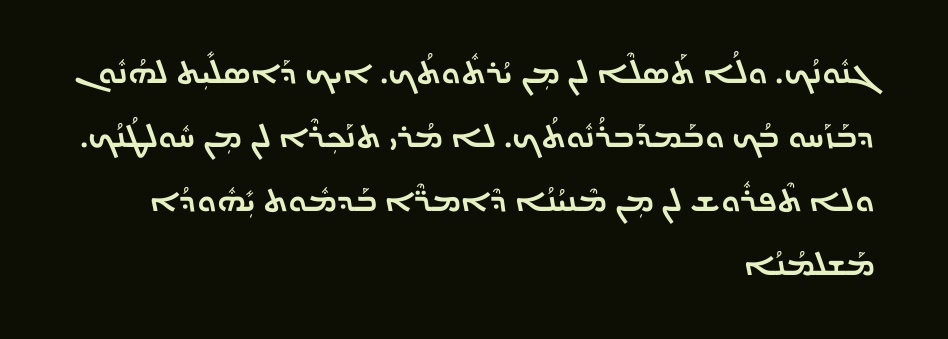ܓܢܽܘܢܳܟ. ܘܠܳܐ ܬܰܣܠܶܐ ܠܢ ܡܼܢ ܝܳܪܬܽܘܬܳܟ. ܐܝܟ ܕܰܐܣܠܺܝܼܬ ܠܗܳܢܽܘܢ ܕܒܰܙܰܚܘ ܒܳܟ ܘܒܰܡܕܰܒܪܳܢܽܘܬܳܟ. ܠܐ ܡܳܪܝ ܬܢܰܟܼܪܶܐ ܠܢ ܡܼܢ ܚܽܘܠܛܳܢܳܟ. ܘܠܐ ܬܶܦܪܽܘܫ ܠܢ ܡܼܢ ܡܶܢܝܳܢܳܐ ܕܶܐܡܪ̈ܶܐ ܒܰܕܡܽܘܬ ܝܼܺܗܽܘܕܳܐ ܡܰܫܠܡܳܢܳܐ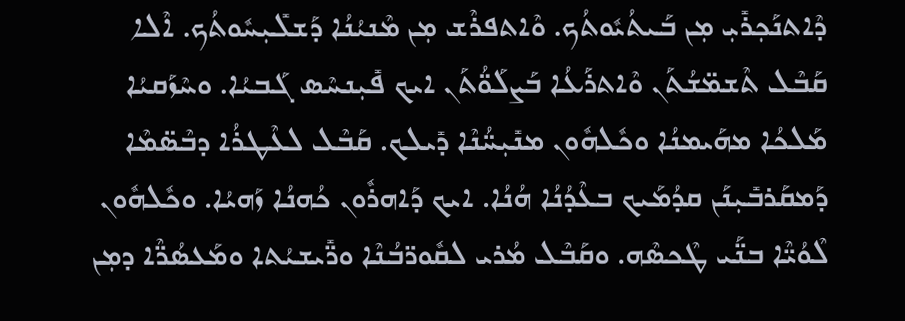ܕܶܐܬܢܰܟܼܪܺܝܼ ܡܼܢ ܒܰܝܬܳܝܽܘܬܳܟ. ܘܶܐܬܦܪܶܫ ܡܼܢ ܡܶܢܝܳܢܳܐ ܕܰܫܠܺܝܼܚܽܘܬܳܟ. ܐܶܠܐ ܩܰܒܶܠ ܬܶܫܡ̈ܫܳܬܰܢ ܘܶܐܬܪܰܥܳܐ ܒܰܨܠܰܘ̈ܳܬܰܢ ܐܝܟ ܦܺܝܼܢܚܶܣ ܓܰܒܝܳܐ. ܘܚܶܙܰܩܝܳܐ ܡܰܠܟܳܐ ܡܗܰܝܡܢܳܐ ܘܟܽܠܗܽܘܢ ܡܢܺܝܼܚ̈ܳܢܶܐ ܕܺܝܠܟ. ܩܰܒܶܠ ܠܥܶܛܪܳܐ ܕܒܶܣ̈ܡܶܐ ܕܰܡܩܰܪܒܺܝܼܢܰܢ ܩܕܳܡܰܝܟ ܒܥܶܕܳܢܳܐ ܗܳܢܳܐ. ܐܝܟ ܕܰܐܗܪܽܘܢ ܟܳܗܢܳܐ ܙܰܗܝܳܐ. ܘܟܽܠܗܽܘܢ ܠܶܘܳܝ̈ܶܐ ܒܢ̈ܰܝ ܛܶܟܣܶܗ. ܘܩܰܒܶܠ ܡܳܪܝ ܠܩܽܘܪ̈ܒܳܢܶܐ ܘܪ̈ܺܝܫܝܳܬܐ ܘܡܰܥܣܳܪ̈ܶܐ ܕܡܼܢ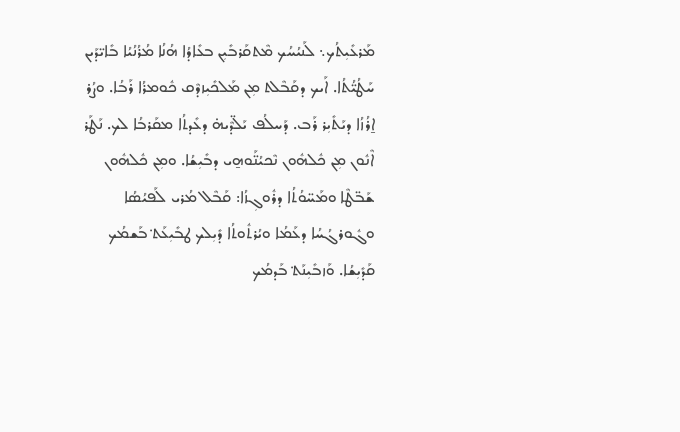ܡܰܪܥܺܝܼܬܳܟ܆ ܠܰܢܝܳܚܳܟ ܡܶܬܩܰܪܒܺܝܼܢ ܒܥܺܐܕܳܐ ܗܳܢܳܐ ܡܳܪܳܢܳܝܳܐ ܒܺܐܝ̈ܕܰܝܢ ܚܰܛܳܝ̈ܳܬܳܐ. ܐܰܝܟ ܕܩܰܒܶܠܬ ܡܼܢ ܡܰܠܟܺܝܼܙܕܶܩ ܟܽܘܡܪܳܐ ܪܰܒܳܐ. ܘܨܳܪ ܐ̱ܪܳܙܳܐ ܕܝܰܬܺܝܼܪ ܪܰܒ. ܕܰܚܠܳܦ ܝܰܠ̈ܕܶܝܗ̇ ܕܥܺܕܬܳܐ ܡܩܰܪܒܳܐ ܠܟ. ܢܰܛܰܪ ܐܶܢܽܘܢ ܡܼܢ ܟܽܠܗܽܘܢ ܢܶܟܝܳܢ̈ܰܘܗ̱ܝ ܕܒܺܝܼܫܳܐ. ܘܡܼܢ ܟܽܠܗܽܘܢ ܫܰܒ̈ܛܶܐ ܘܡܰܚ̈ܘܳܬܳܐ ܕܪܽܘܓܼܙܳܐ: ܩܰܒܶܠ ܡܳܪܝ ܠܰܦܝܳܣܳܐ ܘܓܽܘܪܓܳܚܳܐ ܕܥܰܡܳܐ ܘܝܳܪܬܽܘܬܳܐ ܕܺܝܼܠܟ ܛܒܺܝܼܥܰܬ݀ ܒܰܫܡܳܟ ܩܰܕܺܝܼܫܳܐ. ܘܰܙܒܺܝܼܢܰܬ݀ ܒܰܕܡܳܟ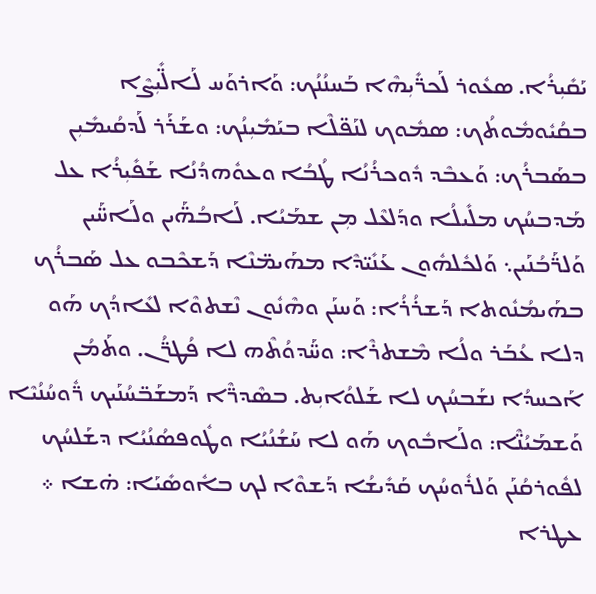ܝܰܩܺܝܼܪܳܐ. ܣܥܽܘܪ ܠܰܟܪ̈ܺܝܼܗܶܐ ܒܰܚܢܳܢܳܟ: ܘܰܐܪܘܰܚ ܠܰܐܠ̈ܺܝܼܨܶܐ ܒܩܳܝܽܘܡܽܘܬܳܟ: ܣܡܽܘܟ ܠܢܰܦ̈ܠܶܐ ܒܝܰܡܺܝܼܢܳܟ: ܘܫܰܪܰܪ ܠܰܕܩܳܝܡܺܝܼܢ ܒܣܰܒܪܳܟ: ܘܰܥܒܶܕ ܕܽܘܟܪܳܢܳܐ ܛܳܒܳܐ ܘܥܘܽܗܕܳܢܳܐ ܫܰܦܺܝܼܪܳܐ ܥܠ ܡܰܕܒܚܳܟ ܡܠܺܝܠܳܐ ܘܕܰܠܥܶܠ ܡܼܢ ܫܡܰܝܳܐ. ܠܰܐܒܳܗ̈ܰܝܢ ܘܠܰܐܚ̈ܰܝܢ ܘܰܠܪ̈ܰܒܳܢܰܝܢ܆ ܘܰܠܟܽܠܗܽܘܢ ܥܰܢܺܝ̈ܕܶܐ ܡܗܰܝܡ̈ܢܶܐ ܕܰܫܟܶܒܘ ܥܠ ܣܰܒܪܳܟ ܒܗܰܝܡܳܢܽܘܬܐ ܕܰܫܪܳܪܳܐ: ܘܰܚܢܰܢ ܘܗܶܢܽܘܢ ܢܶܫܬܘܶܐ ܠܥܺܐܕܳܟ ܗܰܘ ܕܠܐ ܥܳܒܰܪ ܘܠܳܐ ܡܶܫܬܪܶܐ: ܘܚ̈ܰܕܘܳܬܶܗ ܠܐ ܦܳܛܪ̈ܳܢ. ܘܬܰܡܳܢ ܐܰܟܚܕܳܐ ܢܫܰܒܚܳܟ ܠܐ ܫܰܠܘܳܐܝܼܬ. ܒܣܶܕܪ̈ܶܐ ܕܰܡܫܰܒ̈ܚܳܢܰܝܟ ܪ̈ܽܘܚܳܢܳܝܶܐ ܘܰܫܡܰܝܳܢ̈ܶܐ: ܘܠܰܐܒܽܘܟ ܗܰܘ ܠܐ ܚܰܫܳܢܳܝܳܐ ܘܛܽܘܦܣܳܢܳܝܳܐ ܕܫܰܠܚܳܟ ܠܦܽܘܪܩܳܢܰܢ ܘܰܠܪܽܘܚܳܟ ܩܰܕܺܝܫܳܐ ܕܰܫܘܶܐ ܠܟ ܒܐܽܘܣܺܝܰܐ: ܗ̇ܫܐ ܀
ܥܛܪܐ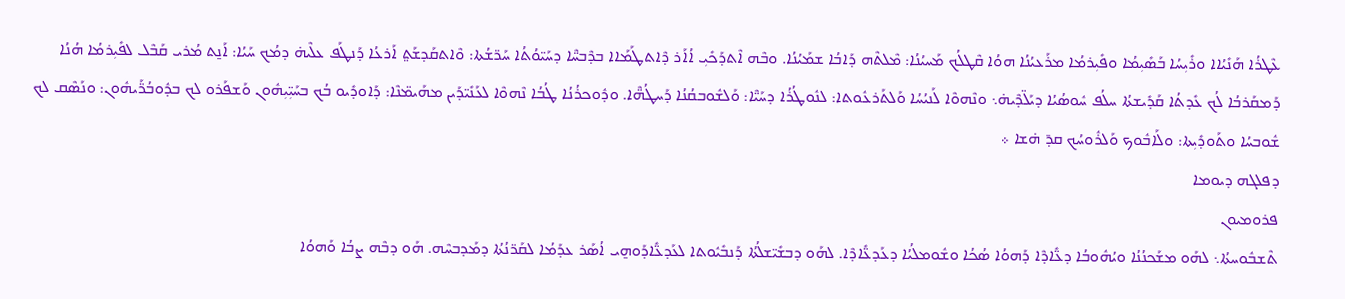ܥܶܛܪܳܐ ܗܰܢܺܝܳܐܐ ܘܪܺܝܼܚܳܐ ܒܰܣܺܝܼܡܳܐ ܘܦܺܝܼܪܡܳܐ ܡܪܰܥܝܳܢܳܐ ܗܘܳܐ ܩܶܛܠܳܟ ܡܰܚܝܳܢܳܐ: ܡܶܠܬܶܗ ܕܰܐܒܳܐ ܫܡܰܝܳܢܳܐ. ܘܒܶܗ ܐܶܬܕܰܟܺܝܼ ܐܳܐܰܪ ܕܶܐܬܛܰܡܰܐܐ ܒܕܶܒܚ̈ܶܐ ܕܚܰܝ̈ܘܳܬܳܐ ܚܰܪ̈ܫܳܬܐ: ܘܶܐܬܩܰܕܫܰܬ݀ ܐܰܪܥܳܐ ܕܰܢܛܰܦ ܥܠܶܝܗ̇ ܕܡܳܟ ܚܰܝܳܐ: ܐܰܢ̱ܬ ܡܳܪܝ ܩܰܒܶܠ ܠܦܺܝܼܪܡܳܐ ܗܳܢܳܐ ܕܰܡܩܰܪܒܳܐ ܠܳܟ ܥܺܕܬܳܐ ܩܰܕܺܝܫܬܳܐ ܚܠܳܦ ܚܽܘܣܳܝܳܐ ܕܝܰܠ̈ܕܶܝܗ̇܆ ܘܢܶܗܘܶܐ ܠܰܢܝܳܚܳܐ ܘܰܠܬܰܪܥܽܘܬܐ: ܠܢܽܘܛܳܪܳܐ ܕܚܰܝ̈ܶܐ: ܘܰܠܫܽܘܒܩܳܢܳܐ ܕܰܚܛܳܗ̈ܶܐ. ܘܕܽܘܟܪܳܢܳܐ ܛܳܒܳܐ ܢܶܗܘܶܐ ܠܥܰܢܺܝ̈ܕܰܝܢ ܡܗܰܝܡ̈ܢܶܐ: ܕܰܐܘܕܺܝܘ ܒܳܟ ܒܚܰܝܼ̈ܝܼܗܽܘܢ ܘܰܫܦܰܪܘ ܠܟ ܒܕܽܘܒܳܪ̈ܰܝܗܽܘܢ: ܘܢܰܣܶܩ ܠܟ ܫܽܘܒܚܳܐ ܘܬܰܘܕܺܝܼܬܐ: ܘܠܰܐܒܽܘܟ ܘܰܠܪܽܘܚܳܟ ܩܕ̄ ܗ̇ܫܐ ܀
ܕܦܠܓܗ ܕܝܘܡܐ
ܦܪܘܡܝܘܢ
ܬܶܫܒܽܘܚܬܳܐ܆ ܠܗܰܘ ܡܫܰܟܢܳܢܳܐ ܘܝܳܗܽܘܒܳܐ ܕܥ̈ܺܐܕܶܐ ܕܰܗܘܳܐ ܣܳܟܳܐ ܘܫܽܘܡܠܳܝܳܐ ܕܥܰܕܥ̈ܺܐܕܶܐ. ܠܗܰܘ ܕܒܫܺܝ̈ܫܠܳܬܳܐ ܕܰܢܒܺܝܽܘܬܐ ܠܥܰܕܥ̈ܺܐܕܰܘܗ̱ܝ ܐܳܣܰܪ ܥܕܰܡܳܐ ܠܩܰܪ̈ܢܳܬܳܐ ܕܡܰܕܒܚܶܗ. ܗܰܘ ܕܒܶܗ ܨܒܳܐ ܘܰܗܘܳܐ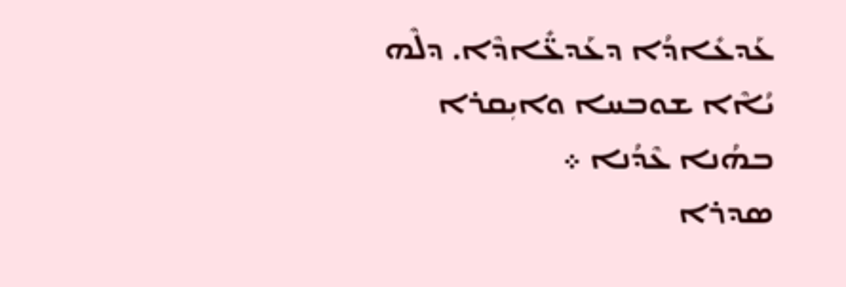ܥܰܕܥܺܐܕܳܐ ܕܥܰܕܥ̈ܺܐܕܶܐ. ܕܠܶܗ ܝܳܐܶܐ ܫܘܒܚܐ ܘܐܝܼܩܪܐ ܒܗܳܢܐ ܥܶܕܳܢܐ ܀
ܣܕܪܐ